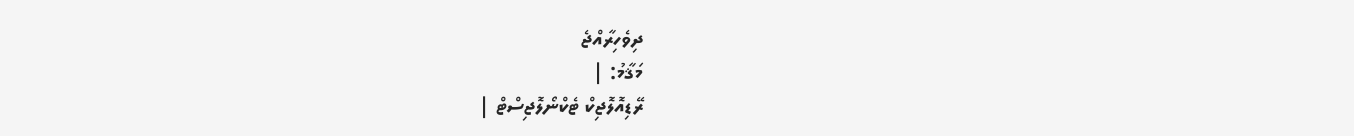ދިވެހިރާއްޖެ
މަޤާމު: |
ރޭޑިއޮލޮޖިކް ޓެކްނޯލޮޖިސްޓް |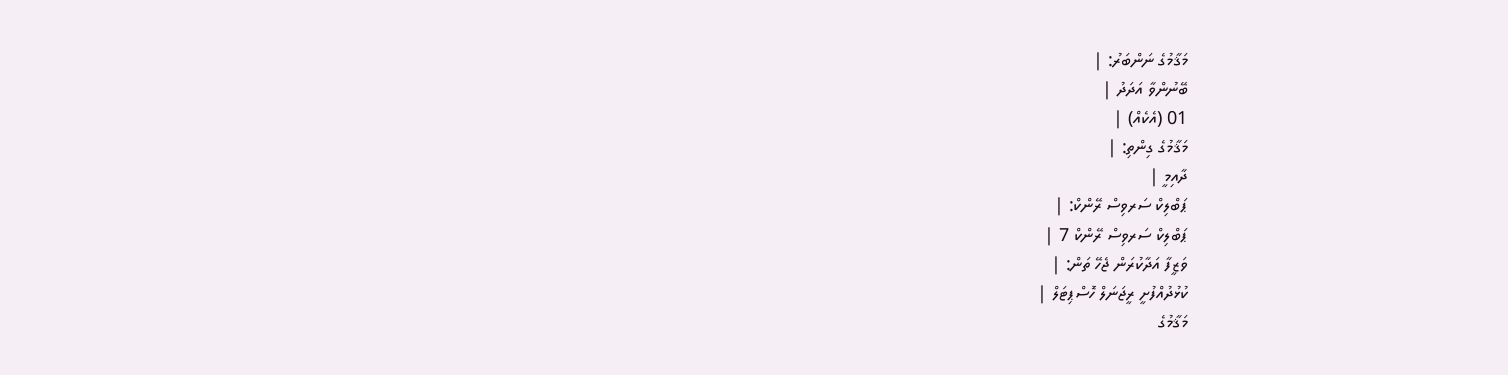މަޤާމުގެ ނަންބަރު: |
ބޭނުންވާ އަދަދު |
01 (އެކެއް) |
މަޤާމުގެ ގިންތި: |
ދާއިމީ |
ޕަބްލިކް ސަރވިސް ރޭންކް: |
ޕަބްލިކް ސަރވިސް ރޭންކް 7 |
ވަޒީފާ އަދާކުރަން ޖެހޭ ތަން: |
ކުޅުދުއްފުށީ ރީޖަނަލް ހޮސްޕިޓަލް |
މަޤާމުގެ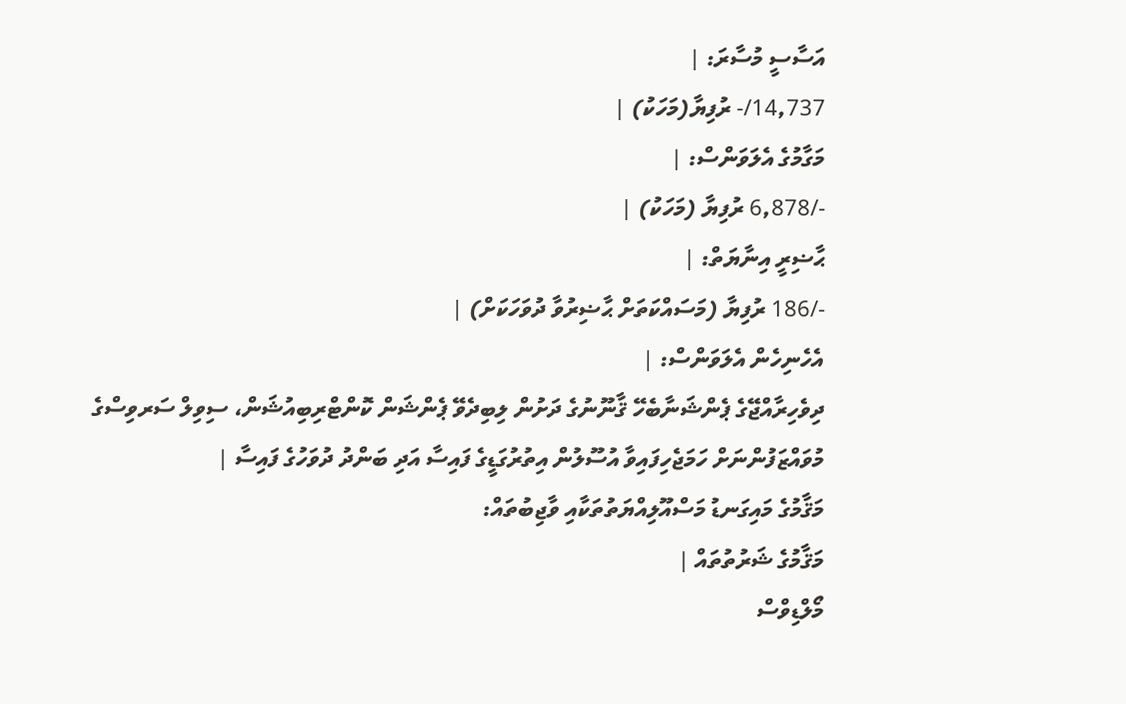އަސާސީ މުސާރަ: |
14,737/- ރުފިޔާ(މަހަކު) |
މަގާމުގެ އެލަވަންސް: |
-/6,878 ރުފިޔާ (މަހަކު) |
ޙާޟިރީ އިނާޔަތް: |
-/186 ރުފިޔާ (މަސައްކަތަށް ޙާޟިރުވާ ދުވަހަކަށް) |
އެހެނިހެން އެލަވަންސް: |
ދިވެހިރާއްޖޭގެ ޕެންޝަނާބެހޭ ޤާނޫނުގެ ދަށުން ލިބިދެވޭ ޕެންޝަން ކޮންޓްރިބިއުޝަން، ސިވިލް ސަރވިސްގެ މުވައްޒަފުންނަށް ހަމަޖެހިފައިވާ އުސޫލުން އިތުރުގަޑީގެ ފައިސާ އަދި ބަންދު ދުވަހުގެ ފައިސާ |
މަޤާމުގެ މައިގަނޑު މަސްއޫލިއްޔަތުތަކާއި ވާޖިބުތައް:
މަޤާމުގެ ޝަރުތުތައް |
މޯލްޑިވްސް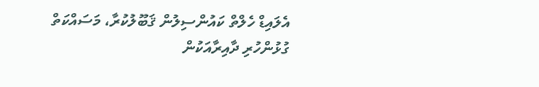އެލައިޑް ހެލްތް ކައުންސިލުން ޤަބޫލުކުރާ، މަސައްކަތް ގުޅުންހުރި ދާއިރާއަކުން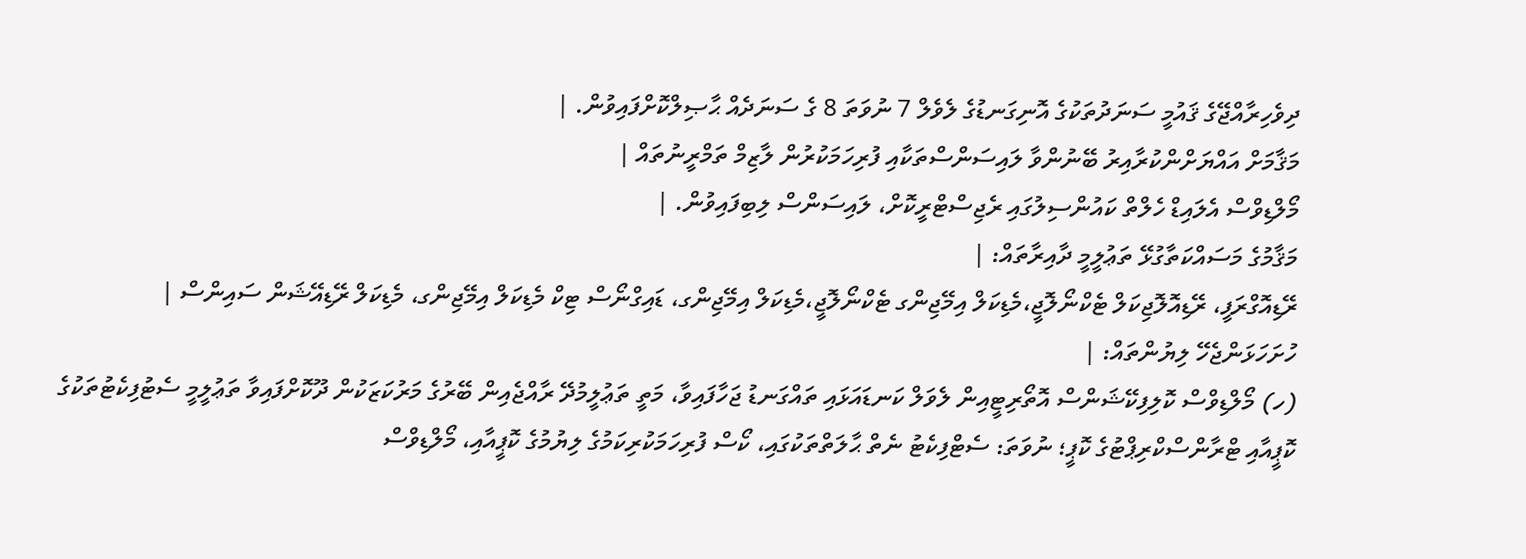ދިވެހިރާއްޖޭގެ ޤައުމީ ސަނަދުތަކުގެ އޮނިގަނޑުގެ ލެވެލް 7 ނުވަތަ 8 ގެ ސަނަދެއް ޙާޞިލްކޮށްފައިވުން. |
މަޤާމަށް އައްޔަށްންކުރާއިރު ބޭނުންވާ ލައިސަންސްތަކާއި ފުރިހަމަކުރުން ލާޒިމް ތަމްރީނުތައް |
މޯލްޑިވްސް އެލައިޑް ހެލްތް ކައުންސިލުގައި ރެޖިސްޓްރީކޮށް، ލައިސަންސް ލިބިފައިވުން. |
މަޤާމުގެ މަސައްކަތާގުޅޭ ތަޢުލީމީ ދާއިރާތައް: |
ރޭޑިއޮގްރަފީ، ރޭޑިއޮލޮޖިކަލް ޓެކްނޯލޮޖީ،މެޑިކަލް އިމޭޖިންގ ޓެކްނޯލޮޖީ،މެޑިކަލް އިމޭޖިންގ، ޑައިގްނޯސް ޓިކް މެޑިކަލް އިމޭޖިންގ، މެޑިކަލް ރޭޑިއޭޝަން ސައިންސް |
ހުށަހަޅަންޖެހޭ ލިޔުންތައް: |
(ހ) މޯލްޑިވްސް ކޮލިފިކޭޝަންސް އޮތޯރިޓީއިން ލެވަލް ކަނޑައަޅައި ތައްގަނޑު ޖަހާފައިވާ، މަތީ ތަޢުލީމުދޭ ރާއްޖެއިން ބޭރުގެ މަރުކަޒަކުން ދޫކޮށްފައިވާ ތަޢުލީމީ ސެޓުފިކެޓުތަކުގެ ކޮޕީއާއި ޓްރާންސްކްރިޕްޓުގެ ކޮޕީ؛ ނުވަތަ: ސެޓްފިކެޓު ނެތް ޙާލަތްތަކުގައި، ކޯސް ފުރިހަމަކުރިކަމުގެ ލިޔުމުގެ ކޮޕީއާއި، މޯލްޑިވްސް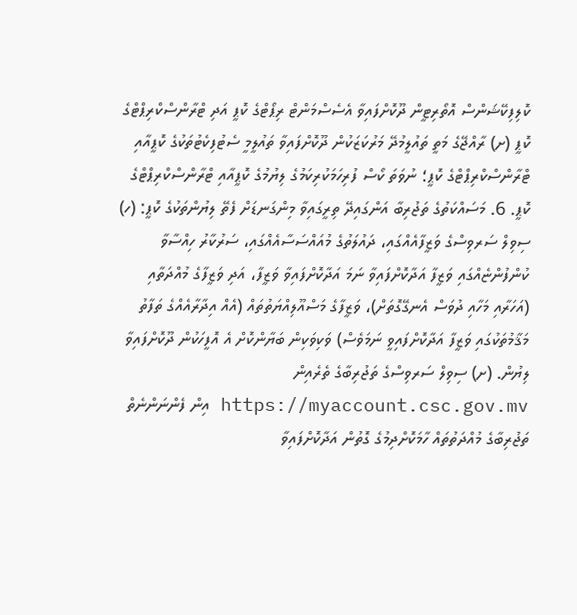ކޮލިފިކޭޝަންސް އޮތޯރިޓީން ދޫކޮށްފައިވާ އެސެސްމަންޓް ރިޕޯޓްގެ ކޮޕީ އަދި ޓްރާންސްކްރިޕްޓްގެ ކޮޕީ (ށ) ރާއްޖޭގެ މަތީ ތައުލީމުދޭ މަރުކަޒަކުން ދޫކޮށްފައިވާ ތައުލީމީ ސެޓުފިކެޓުތަކުގެ ކޮޕީއާއި ޓްރާންސްކްރިޕްޓްގެ ކޮޕީ؛ ނުވަތަ ކޯސް ފުރިހަމަކުރިކަމުގެ ލިޔުމުގެ ކޮޕީއާއި ޓްރާންސްކްރިޕްޓްގެ ކޮޕީ. 6. މަސައްކަތުގެ ތަޖުރިބާ އަންގައިދޭ ތިރީގައިވާ މިންގަނޑަށް ފެތޭ ލިޔުންތަކުގެ ކޮޕީ: (ހ) ސިވިލް ސަރވިސްގެ ވަޒީފާއެއްގައި، ދައުލަތުގެ މުއައްސަސާއެއްގައި، ސަރުކާރު ހިއްސާވާ ކުންފުންޏެއްގައި ވަޒީފާ އަދާކޮށްފައިވާ ނަމަ އަދާކޮށްފައިވާ ވަޒީފާ، އަދި ވަޒީފާގެ މުއްދަތާއި (އަހަރާއި މަހާއި ދުވަސް އެނގޭގޮތަށް)، ވަޒީފާގެ މަސްއޫލިއްޔަތުތައް (އެއް އިދާރާއެއްގެ ތަފާތު މަޤާމުތަކުގައި ވަޒީފާ އަދާކޮށްފައިވީ ނަމަވެސް) ވަކިވަކިން ބަޔާންކޮށް އެ އޮފީހަކުން ދޫކޮށްފައިވާ ލިޔުން. (ށ) ސިވިލް ސަރވިސްގެ ތަޖުރިބާގެ ތެރެއިން https://myaccount.csc.gov.mv އިން ފެންނަންނެތް ތަޖުރިބާގެ މުއްދަތުތައް ހާމަކޮށްދިމުގެ ގޮތުން އަދާކޮށްފައިވާ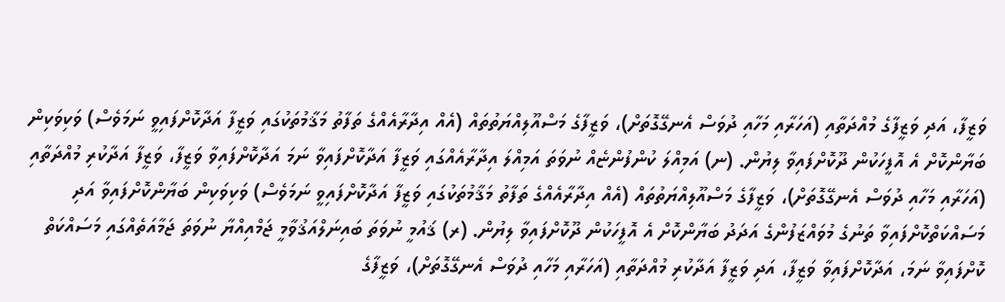ވަޒީފާ، އަދި ވަޒީފާގެ މުއްދަތާއި (އަހަރާއި މަހާއި ދުވަސް އެނގޭގޮތަށް)، ވަޒީފާގެ މަސްއޫލިއްޔަތުތައް (އެއް އިދާރާއެއްގެ ތަފާތު މަޤާމުތަކުގައި ވަޒީފާ އަދާކޮށްފައިވީ ނަމަވެސް) ވަކިވަކިން ބަޔާންކޮށް އެ އޮފީހަކުން ދޫކޮށްފައިވާ ލިޔުން. (ނ) އަމިއްލަ ކުންފުންޏެއް ނުވަތަ އަމިއްލަ އިދާރާއެއްގައި ވަޒީފާ އަދާކޮށްފައިވާ ނަމަ އަދާކޮށްފައިވާ ވަޒީފާ، ވަޒީފާ އަދާކުރި މުއްދަތާއި (އަހަރާއި މަހާއި ދުވަސް އެނގޭގޮތަށް)، ވަޒީފާގެ މަސްއޫލިއްޔަތުތައް (އެއް އިދާރާއެއްގެ ތަފާތު މަޤާމުތަކުގައި ވަޒީފާ އަދާކޮށްފައިވީ ނަމަވެސް) ވަކިވަކިން ބަޔާންކޮށްފައިވާ އަދި މަސައްކަތްކޮށްފައިވާ ތަނުގެ މުވައްޒަފުންގެ އަދަދު ބަޔާންކޮށް އެ އޮފީހަކުން ދޫކޮށްފައިވާ ލިޔުން. (ރ) ޤައުމީ ނުވަތަ ބައިނަލްއަޤުވާމީ ޖަމްއިއްޔާ ނުވަތަ ޖަމާއަތެއްގައި މަސައްކަތް ކޮށްފައިވާ ނަމަ، އަދާކޮށްފައިވާ ވަޒީފާ، އަދި ވަޒީފާ އަދާކުރި މުއްދަތާއި (އަހަރާއި މަހާއި ދުވަސް އެނގޭގޮތަށް)، ވަޒީފާގެ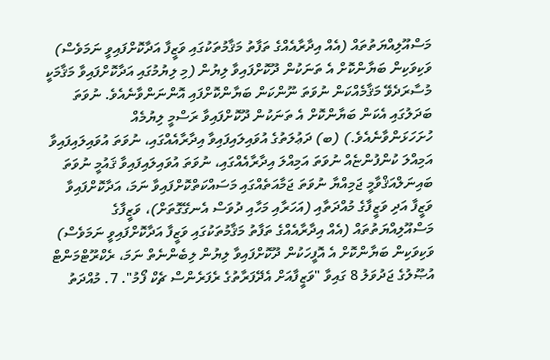މަސްއޫލިއްޔަތުތައް (އެއް އިދާރާއެއްގެ ތަފާތު މަޤާމުތަކުގައި ވަޒީފާ އަދާކޮށްފައިވީ ނަމަވެސް) ވަކިވަކިން ބަޔާންކޮށް އެ ތަނަކުން ދޫކޮށްފައިވާ ލިޔުން (މި ލިޔުމުގައި އަދާކޮށްފައިވާ މަޤާމަކީ މުސާރަދެވޭ މަޤާމެއްކަން ނުވަތަ ނޫންކަން ބަޔާންކޮށްފައި އޮންނަންވާނެއެވެ. ނުވަތަ ބަދަލުގައި އެކަން ބަޔާންކޮށް އެ ތަނަކުން ދޫކޮށްފައިވާ ރަސްމީ ލިޔުމެއް ހުށަހަޅަންވާނެއެވެ.) (ބ) ދަޢުލަތުގެ އުވައިލައިފައިވާ އިދާރާއެއްގައި، ނުވަތަ އުވައިލައިފައިވާ އަމިއްލަ ކުންފުންޏެއް ނުވަތަ އަމިއްލަ އިދާރާއެއްގައި، ނުވަތަ އުވައިލައިފައިވާ ޤައުމީ ނުވަތަ ބައިނަލްއަޤްވާމީ ޖަމިއްޔާ ނުވަތަ ޖަމާއަތެއްގައި މަސައްކަތްކޮށްފައިވާ ނަމަ، އަދާކޮށްފައިވާ ވަޒީފާ އަދި ވަޒީފާގެ މުއްދަތާއި (އަހަރާއި މަހާއި ދުވަސް އެނގޭގޮތަށް)، ވަޒީފާގެ މަސްއޫލިއްޔަތުތައް (އެއް އިދާރާއެއްގެ ތަފާތު މަޤާމުތަކުގައި ވަޒީފާ އަދާކޮށްފައިވީ ނަމަވެސް) ވަކިވަކިން ބަޔާންކޮށް އެ އޮފީހަކުން ދޫކޮށްފައިވާ ލިޔުން ލިބެންނެތް ނަމަ، ރެކްރޫޓްމަންޓް އުޞޫލުގެ ޖަދުވަލު 8 ގައިވާ "ވަޒީފާއަށް އެދޭފަރާތުގެ ރެފަރެންސް ޗެކް ފޯމު". 7. މުއްދަތު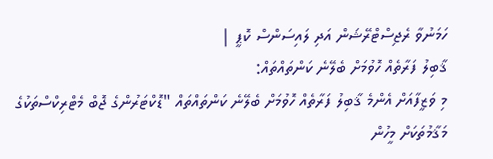ހަމަނުވާ ރެޖިސްޓްރޭޝަން އަދި ލައިސަންސް ކޮޕީ |
ޤާބިލު ފަރާތެއް ހޮވުމަށް ބެލޭނެ ކަންތައްތައް:
މި ވަޒީފާއަށް އެންމެ ޤާބިލު ފަރާތެއް ހޮވުމަށް ބެލޭނެ ކަންތައްތައް "ޑޮކްޓަރުންގެ ޖޮބް މެޓްރިކްސްތަކުގެ މަޤާމުތަކަށް މީހުން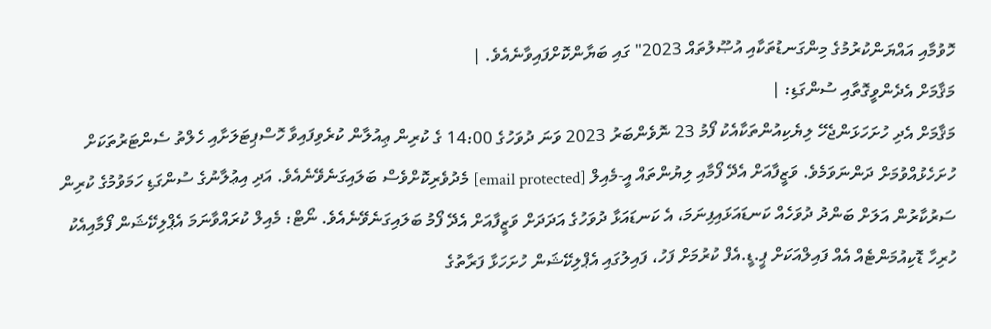ހޮވުމާއި އައްޔަންކުރުމުގެ މިންގަނޑުތަކާއި އުޞޫލުތައް 2023" ގައި ބަޔާންކޮށްފައިވާނެއެވެ. |
މަޤާމަށް އެދެންވީގޮތާއި ސުންގަޑި: |
މަޤާމަށް އެދި ހުށަހަޅަންޖެހޭ ލިޔެކިއުންތަކާއެކު ފޯމު 23 ނޮވެންބަރު 2023 ވަނަ ދުވަހުގެ 14:00 ގެ ކުރިން ޢިއުލާން ކުރެވިފައިވާ ހޮސްޕިޓަލަށާއި ހެލްތު ސެންޓަރުތަކަށް ހުށަހެޅުއްވުމަށް ދަންނަވަމެވެ. ވަޒީފާއަށް އެދޭ ފޯމާއި ލިޔުންތައް އީ-މެއިލް [email protected] މެދުވެރިކޮށްވެސް ބަލައިގަނެވޭނެއެވެ. އަދި އިޢުލާނުގެ ސުންގަޑި ހަމަވުމުގެ ކުރިން ސަރުކާރުން އަލަށް ބަންދު ދުވަހެއް ކަނޑައަޅައިފިނަމަ، އެ ކަނޑައަޅާ ދުވަހުގެ އަދަދަށް ވަޒީފާއަށް އެދޭ ފޯމު ބަލައިގަނެވޭނެއެވެ. ނޯޓް: މެއިލް ކުރައްވާނަމަ އެޕްލިކޭޝަން ފޯމާއިއެކު ހުރިހާ ޑޮކިއުމަންޓެއް އެއް ފައިލްއަކަށް ޕީ.ޑީ.އެފް ކުރުމަށް ފަހު، ފައިލުގައި އެޕްލިކޭޝަން ހުށަހަޅާ ފަރާތުގެ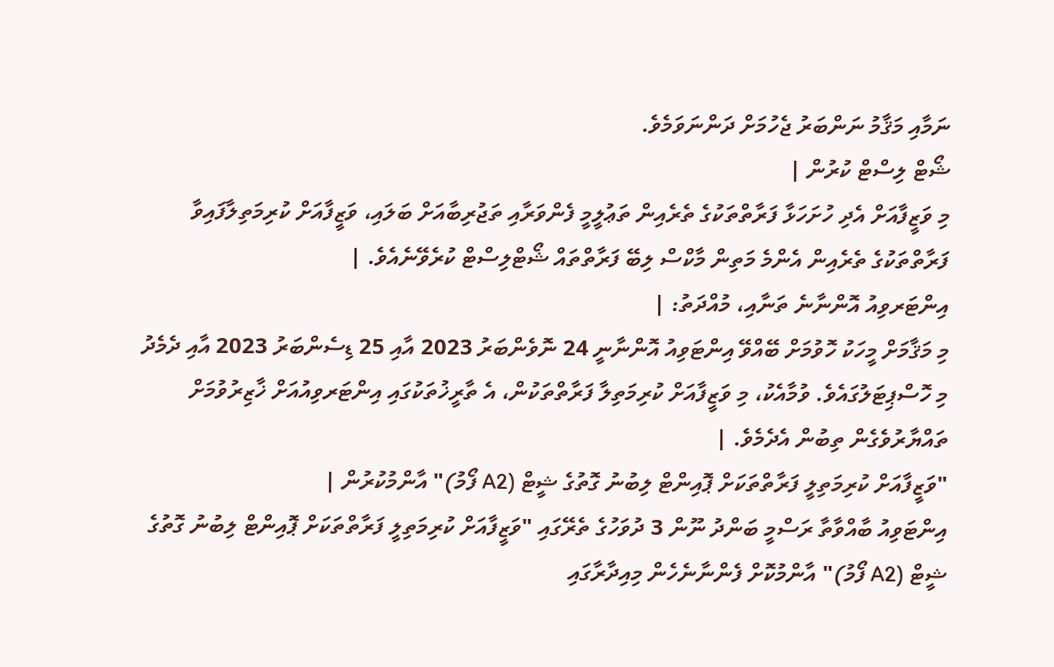ނަމާއި މަޤާމު ނަންބަރު ޖެހުމަށް ދަންނަވަމެވެ.
ޝޯޓް ލިސްޓް ކުރުން |
މި ވަޒީފާއަށް އެދި ހުށަހަޅާ ފަރާތްތަކުގެ ތެރެއިން ތަޢުލީމީ ފެންވަރާއި ތަޖުރިބާއަށް ބަލައި، ވަޒީފާއަށް ކުރިމަތިލާފައިވާ ފަރާތްތަކުގެ ތެރެއިން އެންމެ މަތިން މާކްސް ލިބޭ ފަރާތްތައް ޝޯޓްލިސްޓް ކުރެވޭނެއެވެ. |
އިންޓަރވިއު އޮންނާނެ ތަނާއި، މުއްދަތު: |
މި މަޤާމަށް މީހަކު ހޮވުމަށް ބޭއްވޭ އިންޓަވިއު އޮންނާނީ 24 ނޮވެންބަރު 2023 އާއި 25 ޑިސެންބަރު 2023 އާއި ދެމެދު މި ހޮސްޕިޓަލުގައެވެ. ވުމާއެކު، މި ވަޒީފާއަށް ކުރިމަތިލާ ފަރާތްތަކުން، އެ ތާރީޚުތަކުގައި އިންޓަރވިއުއަށް ޚާޒިރުވުމަށް ތައްޔާރުވެގެން ތިބުން އެދެމެވެ. |
"ވަޒީފާއަށް ކުރިމަތިލީ ފަރާތްތަކަށް ޕޮއިންޓް ލިބުނު ގޮތުގެ ޝީޓް (A2 ފޯމު)" އާންމުކުރުން |
އިންޓަވިއު ބާއްވާތާ ރަސްމީ ބަންދު ނޫން 3 ދުވަހުގެ ތެރޭގައި "ވަޒީފާއަށް ކުރިމަތިލީ ފަރާތްތަކަށް ޕޮއިންޓް ލިބުނު ގޮތުގެ ޝީޓް (A2 ފޯމު)" އާންމުކޮށް ފެންނާނެހެން މިއިދާރާގައި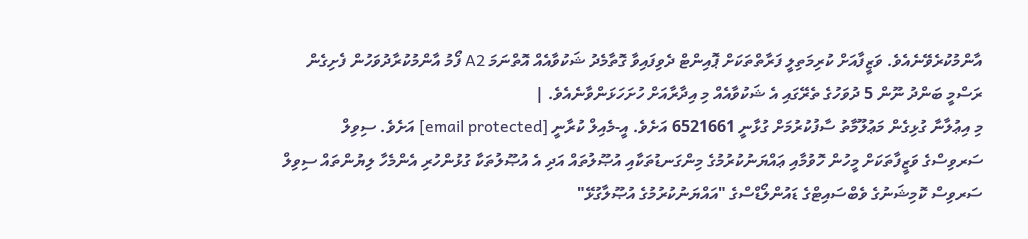އާންމުކުރެވޭނެއެވެ. ވަޒީފާއަށް ކުރިމަތިލީ ފަރާތްތަކަށް ޕޮއިންޓް ދެވިފައިވާ ގޮތާމެދު ޝަކުވާއެއް އޮތްނަމަ A2 ފޯމު އާންމުކުރާދުވަހުން ފެށިގެން ރަސްމީ ބަންދު ނޫން 5 ދުވަހުގެ ތެރޭގައި އެ ޝަކުވާއެއް މި އިދާރާއަށް ހުށަހަޅަންވާނެއެވެ. |
މި އިޢުލާނާ ގުޅިގެން މަޢުލޫމާތު ސާފުކުރުމަށް ގުޅާނީ 6521661 އަށެވެ. އީ-މެއިލް ކުރާނީ [email protected] އަށެވެ. ސިވިލް ސަރވިސްގެ ވަޒީފާތަކަށް މީހުން ހޮވުމާއި ޢައްޔަނުކުރުމުގެ މިންގަނޑުތަކާއި އުޞޫލުތައް އަދި އެ އުޞޫލުތަކާ ގުޅުންހުރި އެންމެހާ ލިޔުންތައް ސިވިލް ސަރވިސް ކޮމިޝަނުގެ ވެބްސައިޓްގެ ޑައުންލޯޑްސްގެ "އައްޔަނުކުރުމުގެ އުޞޫލާގުޅޭ"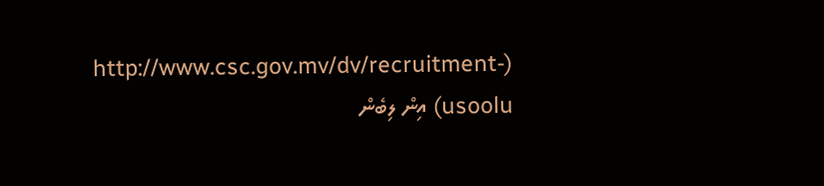(http://www.csc.gov.mv/dv/recruitment-usoolu) އިން ލިބެން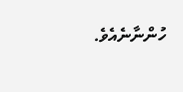ހުންނާނެއެވެ.